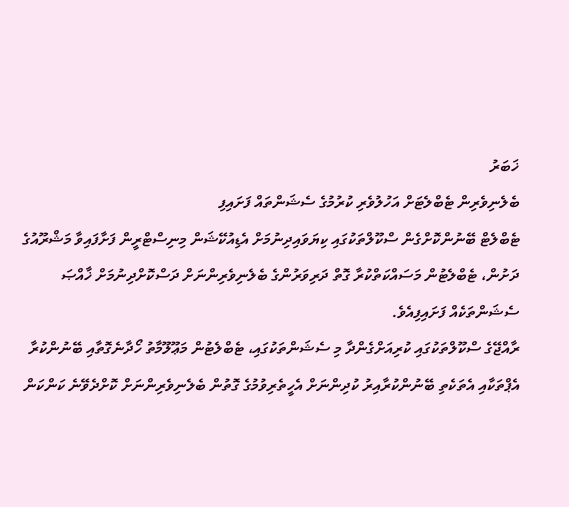ޚަބަރު
ބެލެނިވެރިން ޓެބްލެޓަށް އަހުލުވެރި ކުރުމުގެ ސެޝަންތައް ފަށައިފި
ޓެބްލެޓް ބޭނުންކޮށްގެން ސްކޫލްތަކުގައި ކިޔަވައިދިނުމަށް އެޑިއުކޭޝަން މިނިސްޓްރީން ފަށާފައިވާ މަޝްރޫއުގެ ދަށުން، ޓެބްލެޓުން މަސައްކަތްކުރާ ގޮތް ދަރިވަރުންގެ ބެލެނިވެރިންނަށް ދަސްކޮށްދިނުމަށް ޚާއްޞަ ސެޝަންތަކެއް ފަށައިފިއެވެ.
ރާއްޖޭގެ ސްކޫލްތަކުގައި ކުރިއަށްގެންދާ މި ސެޝަންތަކުގައި، ޓެބްލެޓުން މަޢޫލޫމާތު ހޯދާނެގޮތާއި ބޭނުންކުރާ އެޕްތަކާއި އެތަކެތި ބޭނުންކުރާއިރު ކުދިންނަށް އެހީތެރިވުމުގެ ގޮތުން ބެލެނިވެރިންނަށް ކޮށްދެވޭނެ ކަންކަން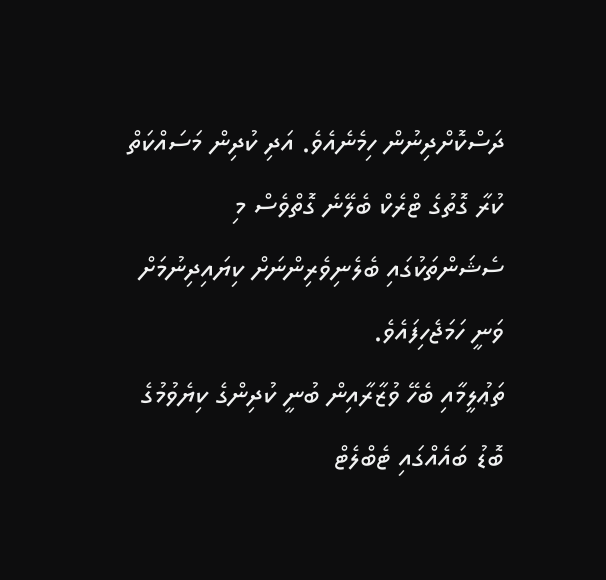ދަސްކޮށްދިނުން ހިމެނެއެވެ. އަދި ކުދިން މަސައްކަތް ކުރާ ގޮތުގެ ޓްރެކް ބެލޭނެ ގޮތްވެސް މި ސެޝަންތަކުގައި ބެލެނިވެރިންނަށް ކިޔައިދިނުމަށް ވަނީ ހަމަޖެހިފައެވެ.
ތަޢުލީމާއި ބެހޭ ވުޒާރާއިން ބުނީ ކުދިންގެ ކިޔެވުމުގެ ބޮޑު ބައެއްގައި ޓެބްލެޓް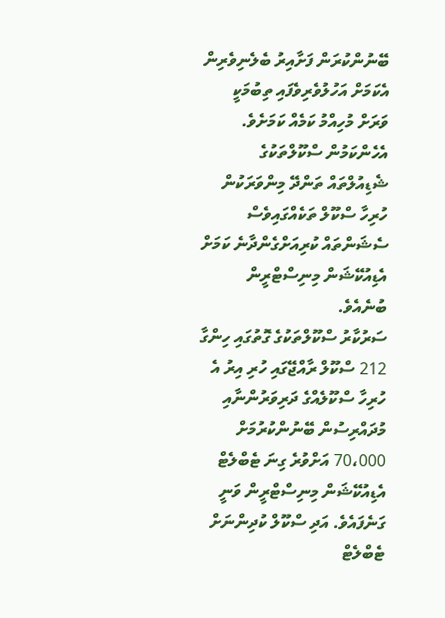ބޭނުންކުރަން ފަށާއިރު ބެލެނިވެރިން އެކަމަށް އަހުލުވެރިވެފައި ތިބުމަކީ ވަރަށް މުހިއްމު ކަމެއް ކަމަށެވެ. އެހެންކަމުން ސްކޫލްތަކުގެ ޝެޑިއުލްތައް ތަންދޭ މިންވަރަކުން ހުރިހާ ސްކޫލް ތަކެއްގައިވެސް ސެޝަންތައް ކުރިއަށްގެންދާނެ ކަމަށް އެޑިއުކޭޝަން މިނިސްޓްރީން ބުނެއެވެ.
ސަރުކާރު ސްކޫލްތަކުގެ ގޮތުގައި ހިންގާ 212 ސްކޫލް ރާއްޖޭގައި ހުރި އިރު އެ ހުރިހާ ސްކޫލެއްގެ ދަރިވަރުންނާއި މުދައްރިސުން ބޭނުންކުރުމަށް 70،000 އަށްވުރެ ގިނަ ޓެބްލެޓް އެޑިއުކޭޝަން މިނިސްޓްރީން ވަނީ ގަނެފައެވެ. އަދި ސްކޫލް ކުދިންނަށް ޓެބްލެޓް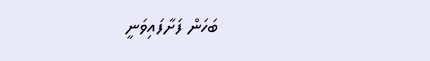ބަހަން ފަށާފައިވަނީ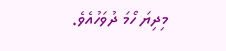މިދިޔަ ހޯމަ ދުވަހުއެވެ.